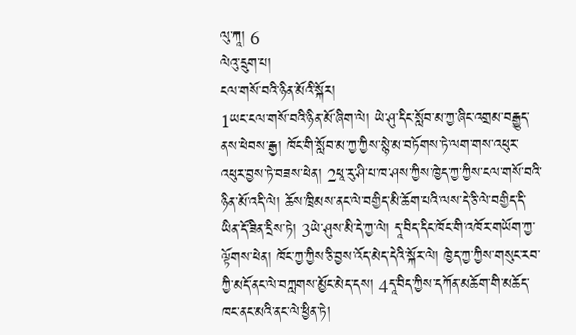ལུ་ཀཱ། 6
ལེའུ་དྲུག་པ།
ངལ་གསོ་བའི་ཉིན་མོའི་སྐོར།
1ཡང་ངལ་གསོ་བའི་ཉིན་མོ་ཞིག་ལེ། ཡེ་ཤུ་དིང་སློབ་མ་ཀྱ་ཞིང་འགྲམ་བརྒྱུད་ནས་ཕེབས་རྒྱ། ཁོང་གི་སློབ་མ་ཀྱ་ཀྱིས་སྙེ་མ་བཏོགས་ཏེ་ལག་གས་འཕུར་འཕུར་བྱས་ཏེ་བཟས་ཕེན། 2ཕཱ་རུ་ཤི་པ་ཁ་ཤས་ཀྱིས་ཁྱེད་ཀྱ་ཀྱིས་ངལ་གསོ་བའི་ཉིན་མོ་འདི་ལེ། ཆོས་ཁྲིམས་ནང་ལེ་བགྱིད་མི་ཆོག་པའི་ལས་དེ་ཅི་ལེ་བགྱིད་དི་ཡིན་དོ་ཟིན་དྲིས་ཏེ། 3ཡེ་ཤུས་མི་དེ་ཀྱ་ལེ། དཱ་བིད་དིང་ཁོང་གི་འཁོར་གཡོག་ཀྱ་ལྟོགས་ཕེན། ཁོང་ཀྱ་ཀྱིས་ཅི་བྱས་འོད་མེད་དེའི་སྐོར་ལེ། ཁྱེད་ཀྱ་ཀྱིས་གསུང་རབ་ཀྱི་མདོ་ནང་ལེ་བཀླགས་མྱོང་མེད་དས། 4དཱ་བིད་ཀྱིས་དཀོན་མཆོག་གི་མཆོད་ཁང་ནང་མའི་ནང་ལེ་ཕྱིན་ཏེ།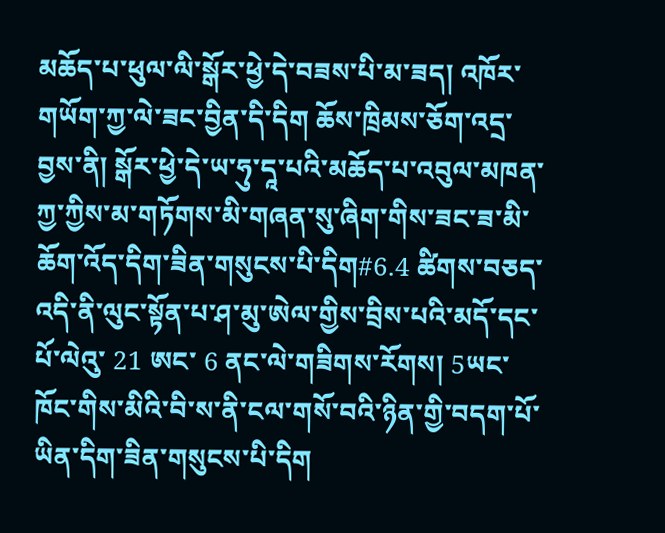མཆོད་པ་ཕུལ་ལི་སྒོར་ཕྱེ་དེ་བཟས་པི་མ་ཟད། འཁོར་གཡོག་ཀྱ་ལེ་ཟང་བྱིན་དི་དིག ཆོས་ཁྲིམས་ཅོག་འདྲ་བྱས་ནི། སྒོར་ཕྱེ་དེ་ཡ་ཧུ་དཱ་པའི་མཆོད་པ་འབུལ་མཁན་ཀྱ་ཀྱིས་མ་གཏོགས་མི་གཞན་སུ་ཞིག་གིས་ཟང་ཟ་མི་ཆོག་འོད་དིག་ཟིན་གསུངས་པི་དིག#6.4 ཚིགས་བཅད་འདི་ནི་ལུང་སྟོན་པ་ཤ་མུ་ཨེལ་གྱིས་བྲིས་པའི་མདོ་དང་པོ་ལེའུ་ 21 ཨང་ 6 ནང་ལེ་གཟིགས་རོགས། 5ཡང་ཁོང་གིས་མིའི་བི་ས་ནི་ངལ་གསོ་བའི་ཉིན་གྱི་བདག་པོ་ཡིན་དིག་ཟིན་གསུངས་པི་དིག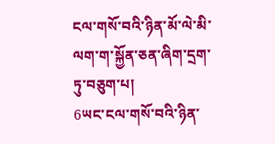ངལ་གསོ་བའི་ཉིན་མོ་ལེ་མི་ལག་ག་སྐྱོན་ཅན་ཞིག་དྲག་ཏུ་བཅུག་པ།
6ཡང་ངལ་གསོ་བའི་ཉིན་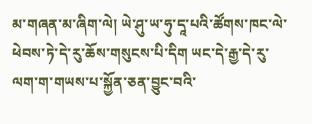མ་གཞན་མ་ཞིག་ལེ། ཡེ་ཤུ་ཡ་ཧུ་དཱ་པའི་ཚོགས་ཁང་ལེ་ཕེབས་ཏེ་དེ་རུ་ཆོས་གསུངས་པི་དིག ཡང་དེ་རྒྱ་དེ་རུ་ལག་ག་གཡས་པ་སྐྱོན་ཅན་བྱུང་བའི་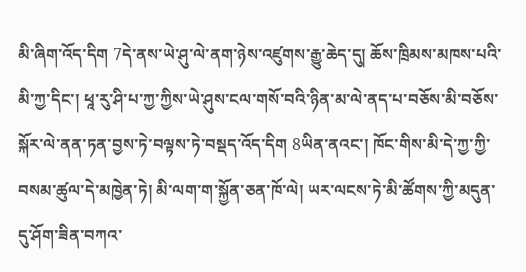མི་ཞིག་འོད་དིག 7དེ་ནས་ཡེ་ཤུ་ལེ་ནག་ཉེས་འཛུགས་རྒྱུ་ཆེད་དུ། ཆོས་ཁྲིམས་མཁས་པའི་མི་ཀྱ་དིང་། ཕཱ་རུ་ཤི་པ་ཀྱ་ཀྱིས་ཡེ་ཤུས་ངལ་གསོ་བའི་ཉིན་མ་ལེ་ནད་པ་བཅོས་མི་བཅོས་སྐོར་ལེ་ནན་ཏན་བྱས་ཏེ་བལྟས་ཏེ་བསྡད་འོད་དིག 8ཡིན་ནའང་། ཁོང་གིས་མི་དེ་ཀྱ་ཀྱི་བསམ་ཚུལ་དེ་མཁྱེན་ཏེ། མི་ལག་ག་སྐྱོན་ཅན་ཁོ་ལེ། ཡར་ལངས་ཏེ་མི་ཚོགས་ཀྱི་མདུན་དུ་ཤོག་ཟིན་བཀའ་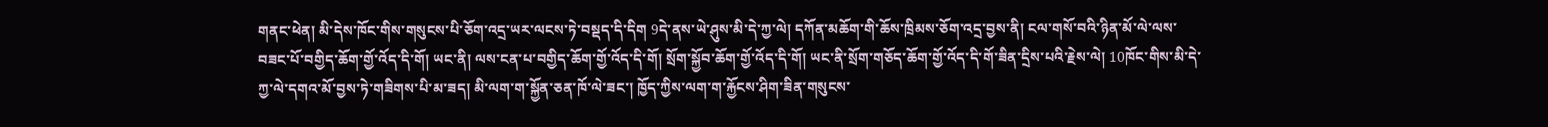གནང་ཕེན། མི་དེས་ཁོང་གིས་གསུངས་པི་ཅོག་འདྲ་ཡར་ལངས་ཏེ་བསྡད་དི་དིག 9དེ་ནས་ཡེ་ཤུས་མི་དེ་ཀྱ་ལེ། དཀོན་མཆོག་གི་ཆོས་ཁྲིམས་ཅོག་འདྲ་བྱས་ནི། ངལ་གསོ་བའི་ཉིན་མོ་ལེ་ལས་བཟང་པོ་བགྱིད་ཆོག་གྱོ་འོད་དི་གོ། ཡང་ནི། ལས་ངན་པ་བགྱིད་ཆོག་གྱོ་འོད་དི་གོ། སྲོག་སྐྱོབ་ཆོག་གྱོ་འོད་དི་གོ། ཡང་ནི་སྲོག་གཅོད་ཆོག་གྱོ་འོད་དི་གོ་ཟིན་དྲིས་པའི་རྗེས་ལེ། 10ཁོང་གིས་མི་དེ་ཀྱ་ལེ་དགའ་མོ་བྱས་ཏེ་གཟིགས་པི་མ་ཟད། མི་ལག་ག་སྐྱོན་ཅན་ཁོ་ལེ་ཟང་། ཁྱོད་ཀྱིས་ལག་ག་རྐྱོངས་ཤིག་ཟིན་གསུངས་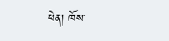ཕེན། ཁོས་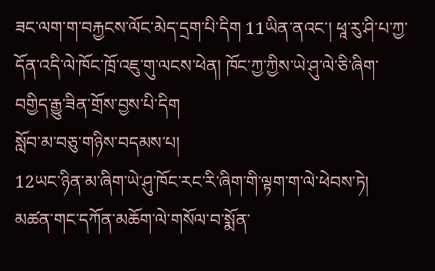ཟང་ལག་ག་བརྐྱངས་ལོང་མེད་དྲག་པི་དིག 11ཡིན་ནའང་། ཕཱ་རུ་ཤི་པ་ཀྱ་དོན་འདི་ལེ་ཁོང་ཁྲོ་འཇུ་གུ་ལངས་ཕེན། ཁོང་ཀྱ་ཀྱིས་ཡེ་ཤུ་ལེ་ཅི་ཞིག་བགྱིད་རྒྱུ་ཟིན་གྲོས་བྱས་པི་དིག
སློབ་མ་བཅུ་གཉིས་བདམས་པ།
12ཡང་ཉིན་མ་ཞིག་ཡེ་ཤུ་ཁོང་རང་རི་ཞིག་གི་ལྟག་ག་ལེ་ཕེབས་ཏེ། མཚན་གང་དཀོན་མཆོག་ལེ་གསོལ་བ་སྨོན་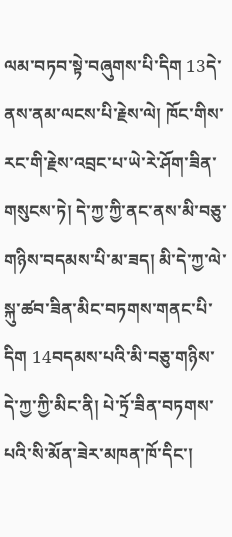ལམ་བཏབ་སྟེ་བཞུགས་པི་དིག 13དེ་ནས་ནམ་ལངས་པི་རྗེས་ལེ། ཁོང་གིས་རང་གི་རྗེས་འབྲང་པ་ཡེ་རེ་ཤོག་ཟིན་གསུངས་ཏེ། དེ་ཀྱ་ཀྱི་ནང་ནས་མི་བཅུ་གཉིས་བདམས་པི་མ་ཟད། མི་དེ་ཀྱ་ལེ་སྐུ་ཚབ་ཟིན་མིང་བཏགས་གནང་པི་དིག 14བདམས་པའི་མི་བཅུ་གཉིས་དེ་ཀྱ་ཀྱི་མིང་ནི། པེ་ཏྲོ་ཟིན་བཏགས་པའི་སི་མོན་ཟེར་མཁན་ཁོ་དིང་།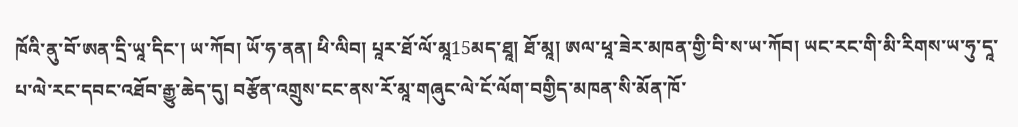ཁོའི་ནུ་བོ་ཨན་དྲི་ཡཱ་དིང་། ཡ་ཀོབ། ཡོ་ཧ་ནན། ཕི་ལིབ། པཱར་ཐོ་ལོ་མཱ15མད་ཐཱ། ཐོ་མཱ། ཨལ་ཕཱ་ཟེར་མཁན་གྱི་བི་ས་ཡ་ཀོབ། ཡང་རང་གི་མི་རིགས་ཡ་ཧུ་དཱ་པ་ལེ་རང་དབང་འཐོབ་རྒྱུ་ཆེད་དུ། བརྩོན་འགྲུས་ངང་ནས་རོ་མཱ་གཞུང་ལེ་ངོ་ལོག་བགྱིད་མཁན་སི་མོན་ཁོ་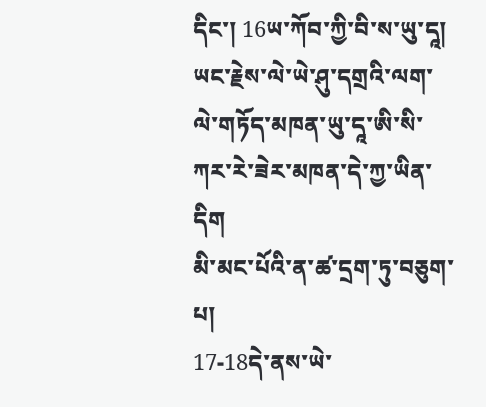དིང་། 16ཡ་ཀོབ་ཀྱི་བི་ས་ཡུ་དཱ། ཡང་རྗེས་ལེ་ཡེ་ཤུ་དགྲའི་ལག་ལེ་གཏོད་མཁན་ཡུ་དཱ་ཨི་སི་ཀར་རེ་ཟེར་མཁན་དེ་ཀྱ་ཡིན་དིག
མི་མང་པོའི་ན་ཚ་དྲག་ཏུ་བཅུག་པ།
17-18དེ་ནས་ཡེ་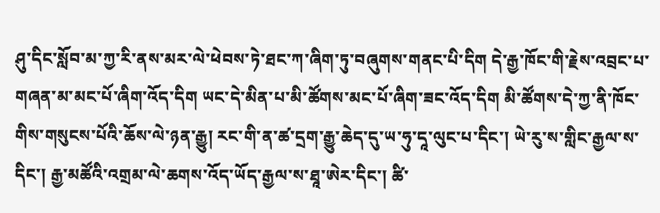ཤུ་དིང་སློབ་མ་ཀྱ་རི་ནས་མར་ལེ་ཕེབས་ཏེ་ཐང་ཀ་ཞིག་ཏུ་བཞུགས་གནང་པི་དིག དེ་རྒྱ་ཁོང་གི་རྗེས་འབྲང་པ་གཞན་མ་མང་པོ་ཞིག་འོད་དིག ཡང་དེ་མིན་པ་མི་ཚོགས་མང་པོ་ཞིག་ཟང་འོད་དིག མི་ཚོགས་དེ་ཀྱ་ནི་ཁོང་གིས་གསུངས་པོའི་ཆོས་ལེ་ཉན་རྒྱུ། རང་གི་ན་ཚ་དྲག་རྒྱུ་ཆེད་དུ་ཡ་ཧུ་དཱ་ལུང་པ་དིང་། ཡེ་རུ་ས་གླིང་རྒྱལ་ས་དིང་། རྒྱ་མཚོའི་འགྲམ་ལེ་ཆགས་འོད་ཡོད་རྒྱལ་ས་ཐཱ་ཨེར་དིང་། ཚི་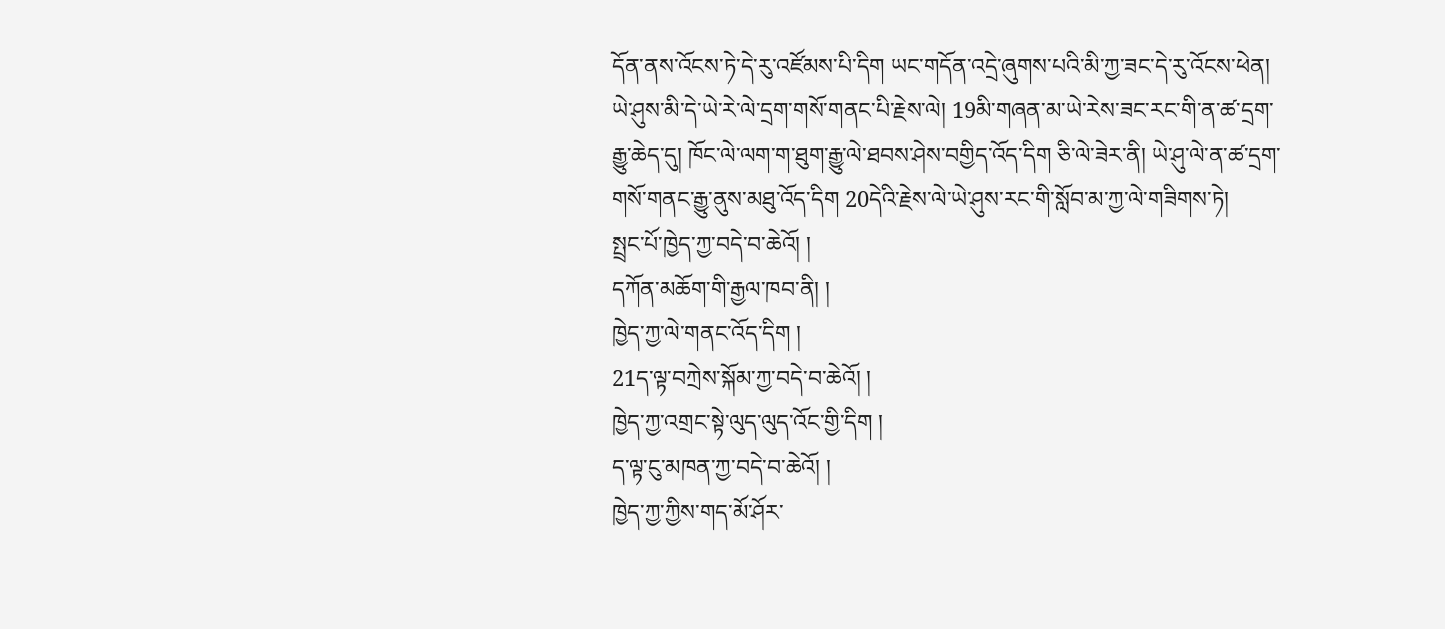དོན་ནས་འོངས་ཏེ་དེ་རུ་འཛོམས་པི་དིག ཡང་གདོན་འདྲེ་ཞུགས་པའི་མི་ཀྱ་ཟང་དེ་རུ་འོངས་ཕེན། ཡེ་ཤུས་མི་དེ་ཡེ་རེ་ལེ་དྲག་གསོ་གནང་པི་རྗེས་ལེ། 19མི་གཞན་མ་ཡེ་རེས་ཟང་རང་གི་ན་ཚ་དྲག་རྒྱུ་ཆེད་དུ། ཁོང་ལེ་ལག་ག་ཐུག་རྒྱུ་ལེ་ཐབས་ཤེས་བགྱིད་འོད་དིག ཅི་ལེ་ཟེར་ནི། ཡེ་ཤུ་ལེ་ན་ཚ་དྲག་གསོ་གནང་རྒྱུ་ནུས་མཐུ་འོད་དིག 20དེའི་རྗེས་ལེ་ཡེ་ཤུས་རང་གི་སློབ་མ་ཀྱ་ལེ་གཟིགས་ཏེ།
སྤྲང་པོ་ཁྱེད་ཀྱ་བདེ་བ་ཆེའོ། །
དཀོན་མཆོག་གི་རྒྱལ་ཁབ་ནི། །
ཁྱེད་ཀྱ་ལེ་གནང་འོད་དིག །
21ད་ལྟ་བཀྲེས་སྐོམ་ཀྱ་བདེ་བ་ཆེའོ། །
ཁྱེད་ཀྱ་འགྲང་སྟེ་ལུད་ལུད་འོང་གྱི་དིག །
ད་ལྟ་ངུ་མཁན་ཀྱ་བདེ་བ་ཆེའོ། །
ཁྱེད་ཀྱ་ཀྱིས་གད་མོ་ཤོར་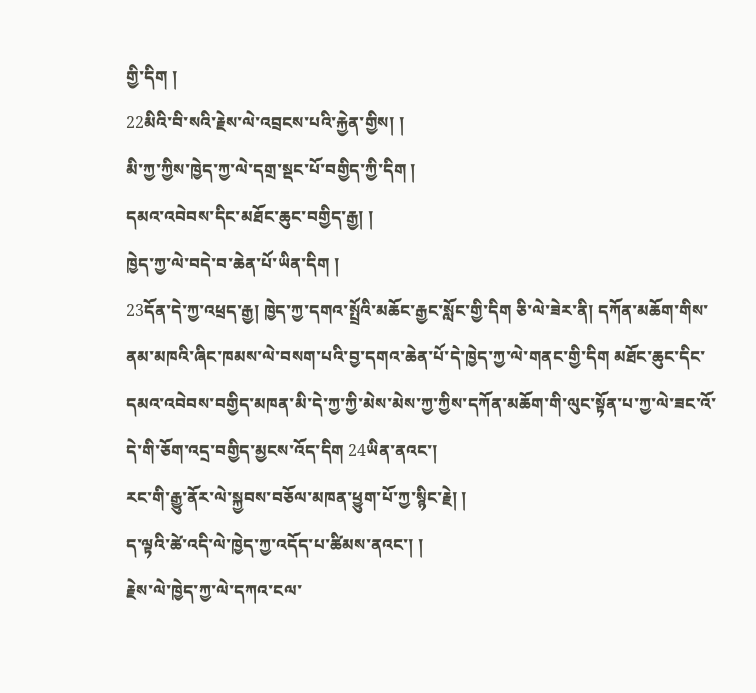གྱི་དིག །
22མིའི་བི་སའི་རྗེས་ལེ་འབྲངས་པའི་རྐྱེན་གྱིས། །
མི་ཀྱ་ཀྱིས་ཁྱེད་ཀྱ་ལེ་དགྲ་སྡང་པོ་བགྱིད་ཀྱི་དིག །
དམའ་འབེབས་དིང་མཐོང་ཆུང་བགྱིད་རྒྱ། །
ཁྱེད་ཀྱ་ལེ་བདེ་བ་ཆེན་པོ་ཡིན་དིག །
23དོན་དེ་ཀྱ་འཕྲད་རྒྱ། ཁྱེད་ཀྱ་དགའ་སྤྲོའི་མཆོང་རྒྱང་སློང་གྱི་དིག ཅི་ལེ་ཟེར་ནི། དཀོན་མཆོག་གིས་ནམ་མཁའི་ཞིང་ཁམས་ལེ་བསག་པའི་བྱ་དགའ་ཆེན་པོ་དེ་ཁྱེད་ཀྱ་ལེ་གནང་གྱི་དིག མཐོང་ཆུང་དིང་དམའ་འབེབས་བགྱིད་མཁན་མི་དེ་ཀྱ་ཀྱི་མེས་མེས་ཀྱ་ཀྱིས་དཀོན་མཆོག་གི་ལུང་སྟོན་པ་ཀྱ་ལེ་ཟང་འོ་དེ་གི་ཅོག་འདྲ་བགྱིད་མྱངས་འོད་དིག 24ཡིན་ནའང་།
རང་གི་རྒྱུ་ནོར་ལེ་སྐྱབས་བཅོལ་མཁན་ཕྱུག་པོ་ཀྱ་སྙིང་རྗེ། །
ད་ལྟའི་ཚེ་འདི་ལེ་ཁྱེད་ཀྱ་འདོད་པ་ཚིམས་ནའང་། །
རྗེས་ལེ་ཁྱེད་ཀྱ་ལེ་དཀའ་ངལ་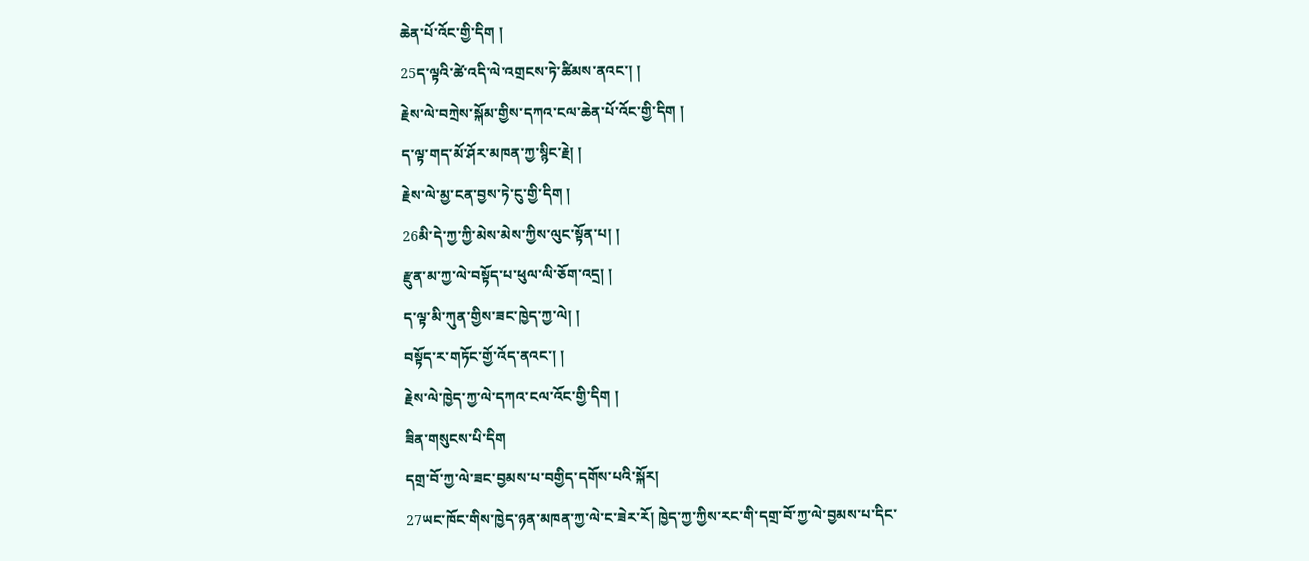ཆེན་པོ་འོང་གྱི་དིག །
25ད་ལྟའི་ཚེ་འདི་ལེ་འགྲངས་ཏེ་ཚིམས་ནའང་། །
རྗེས་ལེ་བཀྲེས་སྐོམ་གྱིས་དཀའ་ངལ་ཆེན་པོ་འོང་གྱི་དིག །
ད་ལྟ་གད་མོ་ཤོར་མཁན་ཀྱ་སྙིང་རྗེ། །
རྗེས་ལེ་མྱ་ངན་བྱས་ཏེ་ངུ་གྱི་དིག །
26མི་དེ་ཀྱ་ཀྱི་མེས་མེས་ཀྱིས་ལུང་སྟོན་པ། །
རྫུན་མ་ཀྱ་ལེ་བསྟོད་པ་ཕུལ་ལི་ཅོག་འདྲ། །
ད་ལྟ་མི་ཀུན་གྱིས་ཟང་ཁྱེད་ཀྱ་ལེ། །
བསྟོད་ར་གཏོང་གྱོ་འོད་ནའང་། །
རྗེས་ལེ་ཁྱེད་ཀྱ་ལེ་དཀའ་ངལ་འོང་གྱི་དིག །
ཟིན་གསུངས་པི་དིག
དགྲ་བོ་ཀྱ་ལེ་ཟང་བྱམས་པ་བགྱིད་དགོས་པའི་སྐོར།
27ཡང་ཁོང་གིས་ཁྱེད་ཉན་མཁན་ཀྱ་ལེ་ང་ཟེར་རོ། ཁྱེད་ཀྱ་ཀྱིས་རང་གི་དགྲ་བོ་ཀྱ་ལེ་བྱམས་པ་དིང་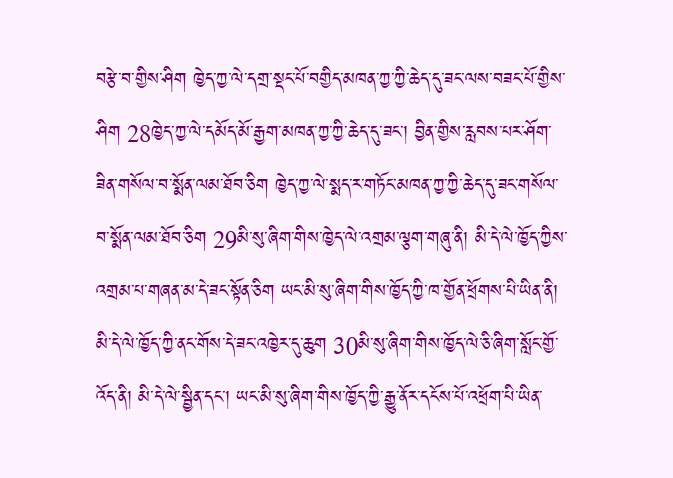བརྩེ་བ་གྱིས་ཤིག ཁྱེད་ཀྱ་ལེ་དགྲ་སྡང་པོ་བགྱིད་མཁན་ཀྱ་ཀྱི་ཆེད་དུ་ཟང་ལས་བཟང་པོ་གྱིས་ཤིག 28ཁྱེད་ཀྱ་ལེ་དམོད་མོ་རྒྱག་མཁན་ཀྱ་ཀྱི་ཆེད་དུ་ཟང་། བྱིན་གྱིས་རླབས་པར་ཤོག་ཟིན་གསོལ་བ་སྨོན་ལམ་ཐོབ་ཅིག ཁྱེད་ཀྱ་ལེ་སྨད་ར་གཏོང་མཁན་ཀྱ་ཀྱི་ཆེད་དུ་ཟང་གསོལ་བ་སྨོན་ལམ་ཐོབ་ཅིག 29མི་སུ་ཞིག་གིས་ཁྱེད་ལེ་འགྲམ་ལྕག་གཞུ་ནི། མི་དེ་ལེ་ཁྱོད་ཀྱིས་འགྲམ་པ་གཞན་མ་དེ་ཟང་སྟོན་ཅིག ཡང་མི་སུ་ཞིག་གིས་ཁྱོད་ཀྱི་ཁ་གྱོན་ཕྲོགས་པི་ཡིན་ནི། མི་དེ་ལེ་ཁྱོད་ཀྱི་ནང་གོས་དེ་ཟང་འཁྱེར་དུ་ཆུག 30མི་སུ་ཞིག་གིས་ཁྱོད་ལེ་ཅི་ཞིག་སློང་གྱོ་འོད་ནི། མི་དེ་ལེ་སྦྱིན་དང་། ཡང་མི་སུ་ཞིག་གིས་ཁྱོད་ཀྱི་རྒྱུ་ནོར་དངོས་པོ་འཕྲོག་པི་ཡིན་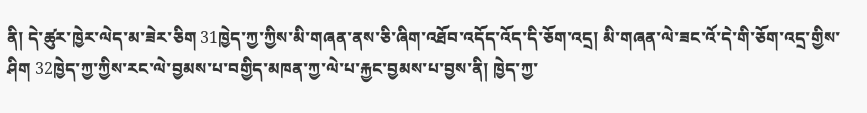ནི། དེ་ཚུར་ཁྱེར་ལེད་མ་ཟེར་ཅིག 31ཁྱེད་ཀྱ་ཀྱིས་མི་གཞན་ནས་ཅི་ཞིག་འཐོབ་འདོད་འོད་དི་ཅོག་འདྲ། མི་གཞན་ལེ་ཟང་འོ་དེ་གི་ཅོག་འདྲ་གྱིས་ཤིག 32ཁྱེད་ཀྱ་ཀྱིས་རང་ལེ་བྱམས་པ་བགྱིད་མཁན་ཀྱ་ལེ་པ་རྐྱང་བྱམས་པ་བྱས་ནི། ཁྱེད་ཀྱ་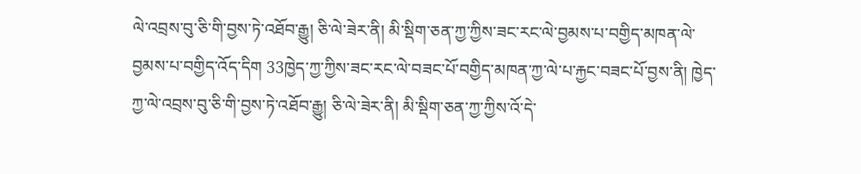ལེ་འབྲས་བུ་ཅི་གི་བྱས་ཏེ་འཐོབ་རྒྱུ། ཅི་ལེ་ཟེར་ནི། མི་སྡིག་ཅན་ཀྱ་ཀྱིས་ཟང་རང་ལེ་བྱམས་པ་བགྱིད་མཁན་ལེ་བྱམས་པ་བགྱིད་འོད་དིག 33ཁྱེད་ཀྱ་ཀྱིས་ཟང་རང་ལེ་བཟང་པོ་བགྱིད་མཁན་ཀྱ་ལེ་པ་རྐྱང་བཟང་པོ་བྱས་ནི། ཁྱེད་ཀྱ་ལེ་འབྲས་བུ་ཅི་གི་བྱས་ཏེ་འཐོབ་རྒྱུ། ཅི་ལེ་ཟེར་ནི། མི་སྡིག་ཅན་ཀྱ་ཀྱིས་འོ་དེ་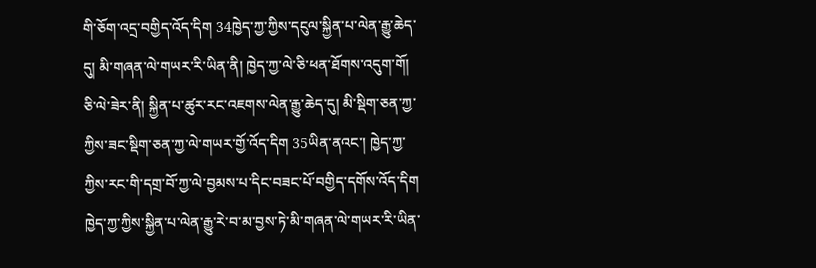གི་ཅོག་འདྲ་བགྱིད་འོད་དིག 34ཁྱེད་ཀྱ་ཀྱིས་དངུལ་སྐྱིན་པ་ལེན་རྒྱུ་ཆེད་དུ། མི་གཞན་ལེ་གཡར་རི་ཡིན་ནི། ཁྱེད་ཀྱ་ལེ་ཅི་ཕན་ཐོགས་འདུག་གོ། ཅི་ལེ་ཟེར་ནི། སྐྱིན་པ་ཚུར་རང་འཇགས་ལེན་རྒྱུ་ཆེད་དུ། མི་སྡིག་ཅན་ཀྱ་ཀྱིས་ཟང་སྡིག་ཅན་ཀྱ་ལེ་གཡར་གྱོ་འོད་དིག 35ཡིན་ནའང་། ཁྱེད་ཀྱ་ཀྱིས་རང་གི་དགྲ་བོ་ཀྱ་ལེ་བྱམས་པ་དིང་བཟང་པོ་བགྱིད་དགོས་འོད་དིག ཁྱེད་ཀྱ་ཀྱིས་སྐྱིན་པ་ལེན་རྒྱུ་རེ་བ་མ་བྱས་ཏེ་མི་གཞན་ལེ་གཡར་རི་ཡིན་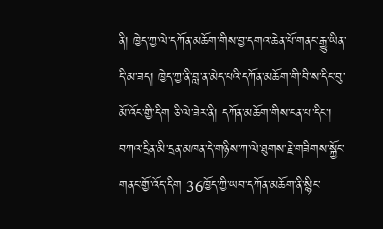ནི། ཁྱེད་ཀྱ་ལེ་དཀོན་མཆོག་གིས་བྱ་དགའ་ཆེན་པོ་གནང་རྒྱུ་ཡིན་དི་མ་ཟད། ཁྱེད་ཀྱ་ནི་བླ་ན་མེད་པའི་དཀོན་མཆོག་གི་བི་ས་དིང་བུ་མོ་འོང་གྱི་དིག ཅི་ལེ་ཟེར་ནི། དཀོན་མཆོག་གིས་ངན་པ་དིང་། བཀའ་དྲིན་མི་དྲན་མཁན་དེ་གཉིས་ཀ་ལེ་ཐུགས་རྗེ་གཟིགས་སྐྱོང་གནང་གྱོ་འོད་དིག 36ཁྱོད་ཀྱི་ཡབ་དཀོན་མཆོག་ནི་སྙིང་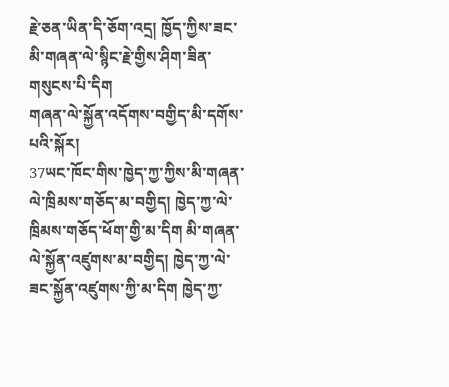རྗེ་ཅན་ཡིན་དི་ཅོག་འདྲ། ཁྱོད་ཀྱིས་ཟང་མི་གཞན་ལེ་སྙིང་རྗེ་གྱིས་ཤིག་ཟིན་གསུངས་པི་དིག
གཞན་ལེ་སྐྱོན་འདོགས་བགྱིད་མི་དགོས་པའི་སྐོར།
37ཡང་ཁོང་གིས་ཁྱེད་ཀྱ་ཀྱིས་མི་གཞན་ལེ་ཁྲིམས་གཅོད་མ་བགྱིད། ཁྱེད་ཀྱ་ལེ་ཁྲིམས་གཅོད་ཕོག་གྱི་མ་དིག མི་གཞན་ལེ་སྐྱོན་འཛུགས་མ་བགྱིད། ཁྱེད་ཀྱ་ལེ་ཟང་སྐྱོན་འཛུགས་ཀྱི་མ་དིག ཁྱེད་ཀྱ་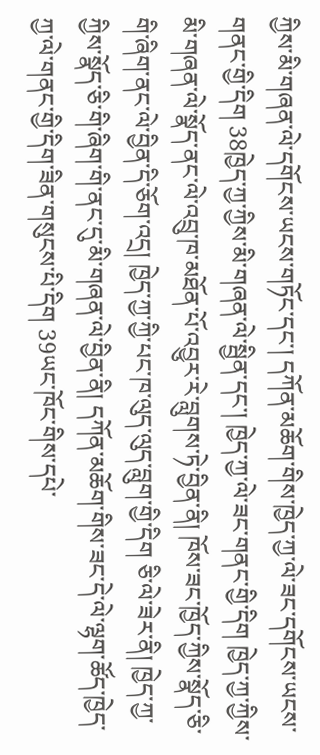ཀྱིས་མི་གཞན་ལེ་དགོངས་ཡངས་གཏོང་དང་། དཀོན་མཆོག་གིས་ཁྱེད་ཀྱ་ལེ་ཟང་དགོངས་ཡངས་གནང་གྱི་དིག 38ཁྱེད་ཀྱ་ཀྱིས་མི་གཞན་ལེ་སྦྱིན་དང་། ཁྱེད་ཀྱ་ལེ་ཟང་གནང་གྱི་དིག ཁྱེད་ཀྱ་ཀྱིས་མི་གཞན་ལེ་སྣོད་ནང་ལེ་འབྲུ་ཁ་མཐོན་པོ་འབྱུར་རེ་བླུགས་ཏེ་བྱིན་ནི། ཁོས་ཟང་ཁྱོད་ཀྱིས་སྣོད་ཅི་གི་ཞིག་ནང་ལེ་བྱིན་དི་ཅོག་འདྲ། ཁྱེད་ཀྱ་ཀྱི་པང་ཁ་ལུད་ལུད་བླུག་གྱི་དིག ཅི་ལེ་ཟེར་ནི། ཁྱེད་ཀྱ་ཀྱིས་སྣོད་ཅི་གི་ཞིག་གི་ནང་དུ་མི་གཞན་ལེ་བྱིན་ནི། དཀོན་མཆོག་གིས་ཟང་དེ་ལེ་ལྷག་ཚོད་ཁྱེད་ཀྱ་ལེ་གནང་གྱི་དིག་ཟིན་གསུངས་པི་དིག 39ཡང་ཁོང་གིས་དཔེ་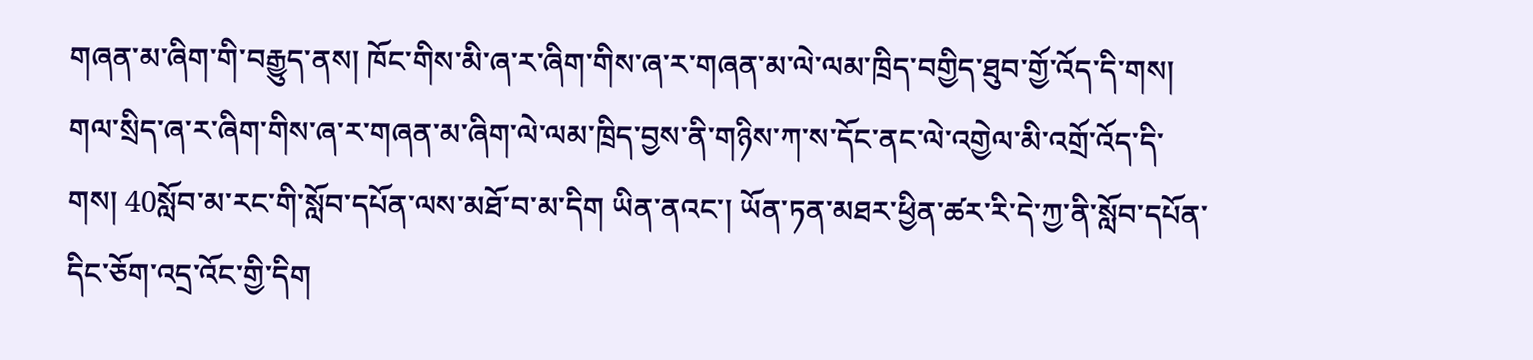གཞན་མ་ཞིག་གི་བརྒྱུད་ནས། ཁོང་གིས་མི་ཞ་ར་ཞིག་གིས་ཞ་ར་གཞན་མ་ལེ་ལམ་ཁྲིད་བགྱིད་ཐུབ་གྱོ་འོད་དི་གས། གལ་སྲིད་ཞ་ར་ཞིག་གིས་ཞ་ར་གཞན་མ་ཞིག་ལེ་ལམ་ཁྲིད་བྱས་ནི་གཉིས་ཀ་ས་དོང་ནང་ལེ་འགྱེལ་མི་འགྲོ་འོད་དི་གས། 40སློབ་མ་རང་གི་སློབ་དཔོན་ལས་མཐོ་བ་མ་དིག ཡིན་ནའང་། ཡོན་ཏན་མཐར་ཕྱིན་ཚར་རི་དེ་ཀྱ་ནི་སློབ་དཔོན་དིང་ཅོག་འདྲ་འོང་གྱི་དིག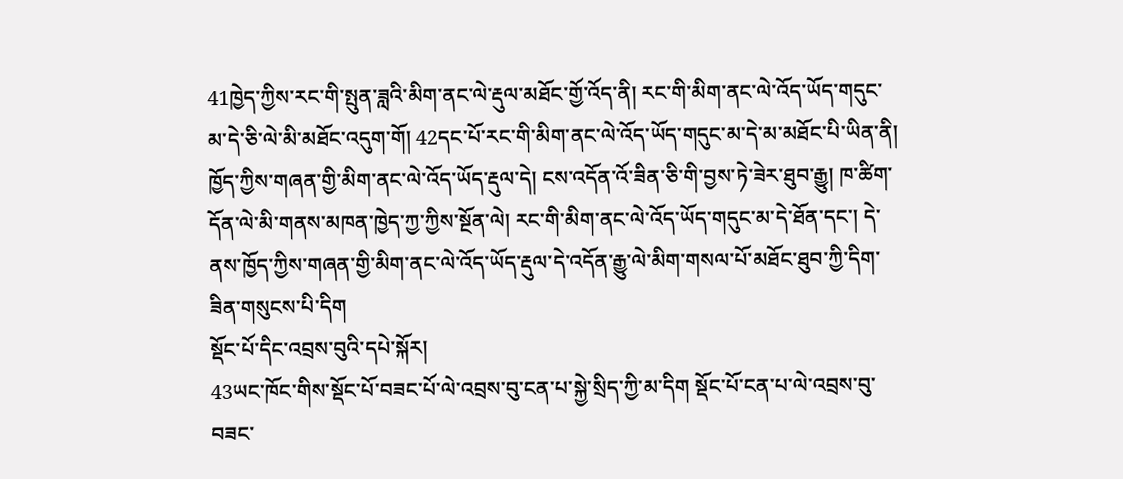41ཁྱེད་ཀྱིས་རང་གི་སྤུན་ཟླའི་མིག་ནང་ལེ་རྡུལ་མཐོང་གྱོ་འོད་ནི། རང་གི་མིག་ནང་ལེ་འོད་ཡོད་གདུང་མ་དེ་ཅི་ལེ་མི་མཐོང་འདུག་གོ། 42དང་པོ་རང་གི་མིག་ནང་ལེ་འོད་ཡོད་གདུང་མ་དེ་མ་མཐོང་པི་ཡིན་ནི། ཁྱོད་ཀྱིས་གཞན་གྱི་མིག་ནང་ལེ་འོད་ཡོད་རྡུལ་དེ། ངས་འདོན་འོ་ཟིན་ཅི་གི་བྱས་ཏེ་ཟེར་ཐུབ་རྒྱུ། ཁ་ཚིག་དོན་ལེ་མི་གནས་མཁན་ཁྱེད་ཀྱ་ཀྱིས་སྔོན་ལེ། རང་གི་མིག་ནང་ལེ་འོད་ཡོད་གདུང་མ་དེ་ཐོན་དང་། དེ་ནས་ཁྱོད་ཀྱིས་གཞན་གྱི་མིག་ནང་ལེ་འོད་ཡོད་རྡུལ་དེ་འདོན་རྒྱུ་ལེ་མིག་གསལ་པོ་མཐོང་ཐུབ་ཀྱི་དིག་ཟིན་གསུངས་པི་དིག
སྡོང་པོ་དིང་འབྲས་བུའི་དཔེ་སྐོར།
43ཡང་ཁོང་གིས་སྡོང་པོ་བཟང་པོ་ལེ་འབྲས་བུ་ངན་པ་སྐྱེ་སྲིད་ཀྱི་མ་དིག སྡོང་པོ་ངན་པ་ལེ་འབྲས་བུ་བཟང་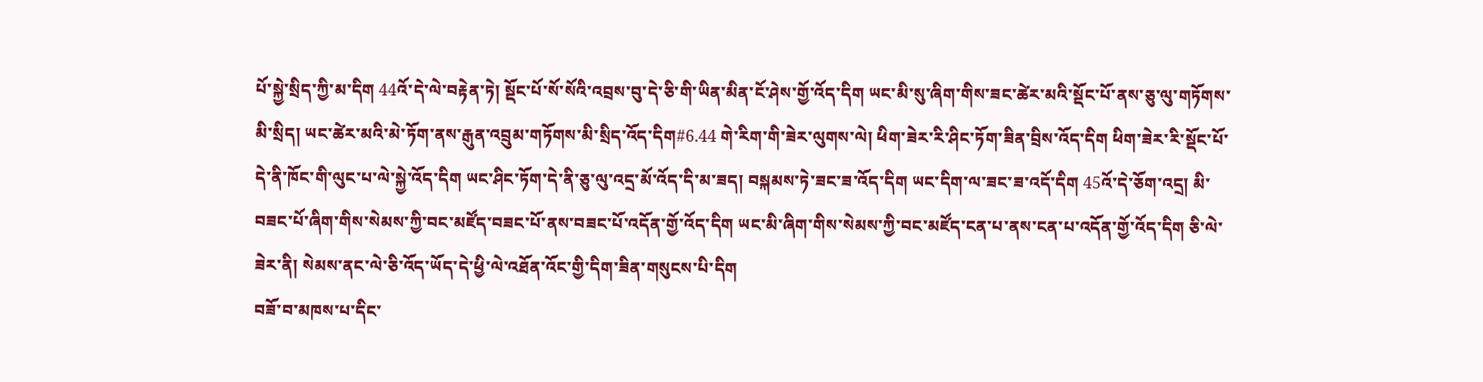པོ་སྐྱེ་སྲིད་ཀྱི་མ་དིག 44འོ་དེ་ལེ་བརྟེན་ཏེ། སྡོང་པོ་སོ་སོའི་འབྲས་བུ་དེ་ཅི་གི་ཡིན་མིན་ངོ་ཤེས་གྱོ་འོད་དིག ཡང་མི་སུ་ཞིག་གིས་ཟང་ཚེར་མའི་སྡོང་པོ་ནས་ཅུ་ལུ་གཏོགས་མི་སྲིད། ཡང་ཚེར་མའི་མེ་ཏོག་ནས་རྒུན་འབྲུམ་གཏོགས་མི་སྲིད་འོད་དིག#6.44 གེ་རིག་གི་ཟེར་ལུགས་ལེ། ཕིག་ཟེར་རི་ཤིང་ཏོག་ཟིན་བྲིས་འོད་དིག ཕིག་ཟེར་རི་སྡོང་པོ་དེ་ནི་ཁོང་གི་ལུང་པ་ལེ་སྐྱེ་འོད་དིག ཡང་ཤིང་ཏོག་དེ་ནི་ཅུ་ལུ་འདྲ་མོ་འོད་དི་མ་ཟད། བསྐམས་ཏེ་ཟང་ཟ་འོད་དིག ཡང་དིག་ལ་ཟང་ཟ་འདོ་དིག 45འོ་དེ་ཅོག་འདྲ། མི་བཟང་པོ་ཞིག་གིས་སེམས་ཀྱི་བང་མཛོད་བཟང་པོ་ནས་བཟང་པོ་འདོན་གྱོ་འོད་དིག ཡང་མི་ཞིག་གིས་སེམས་ཀྱི་བང་མཛོད་ངན་པ་ནས་ངན་པ་འདོན་གྱོ་འོད་དིག ཅི་ལེ་ཟེར་ནི། སེམས་ནང་ལེ་ཅི་འོད་ཡོད་དེ་ཕྱི་ལེ་འཐོན་འོང་གྱི་དིག་ཟིན་གསུངས་པི་དིག
བཟོ་བ་མཁས་པ་དིང་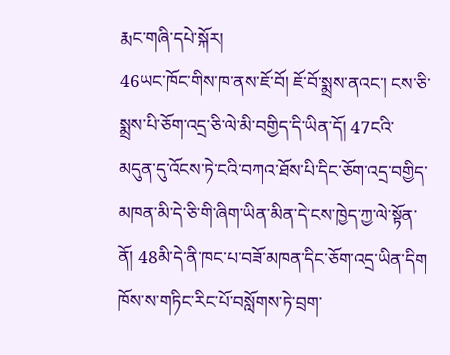རྨང་གཞི་དཔེ་སྐོར།
46ཡང་ཁོང་གིས་ཁ་ནས་ཇོ་བོ། ཇོ་བོ་སྨྲས་ནའང་། ངས་ཅི་སྨྲས་པི་ཅོག་འདྲ་ཅི་ལེ་མི་བགྱིད་དི་ཡིན་དོ། 47ངའི་མདུན་དུ་འོངས་ཏེ་ངའི་བཀའ་ཐོས་པི་དིང་ཅོག་འདྲ་བགྱིད་མཁན་མི་དེ་ཅི་གི་ཞིག་ཡིན་མིན་དེ་ངས་ཁྱེད་ཀྱ་ལེ་སྟོན་ནོ། 48མི་དེ་ནི་ཁང་པ་བཟོ་མཁན་དིང་ཅོག་འདྲ་ཡིན་དིག ཁོས་ས་གཏིང་རིང་པོ་བསློགས་ཏེ་བྲག་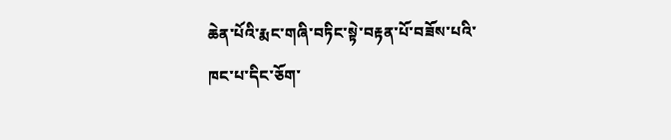ཆེན་པོའི་རྨང་གཞི་བཏིང་སྟེ་བརྟན་པོ་བཟོས་པའི་ཁང་པ་དིང་ཅོག་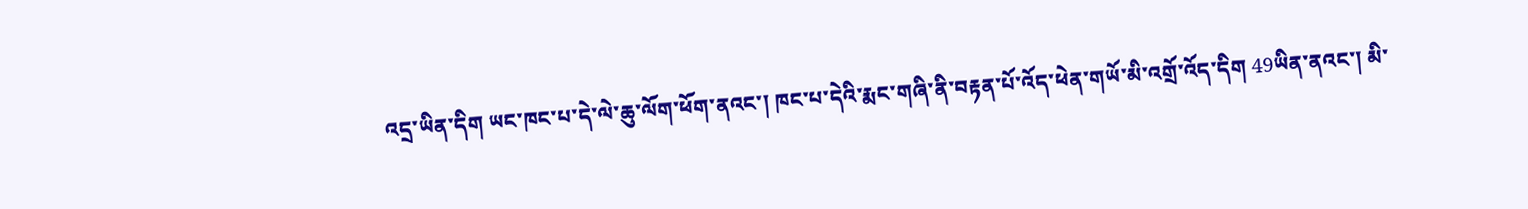འདྲ་ཡིན་དིག ཡང་ཁང་པ་དེ་ལེ་ཆུ་ལོག་ཕོག་ནའང་། ཁང་པ་དེའི་རྨང་གཞི་ནི་བརྟན་པོ་འོད་ཕེན་གཡོ་མི་འགྲོ་འོད་དིག 49ཡིན་ནའང་། མི་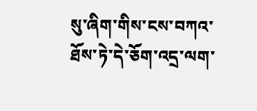སུ་ཞིག་གིས་ངས་བཀའ་ཐོས་ཏེ་དེ་ཅོག་འདྲ་ལག་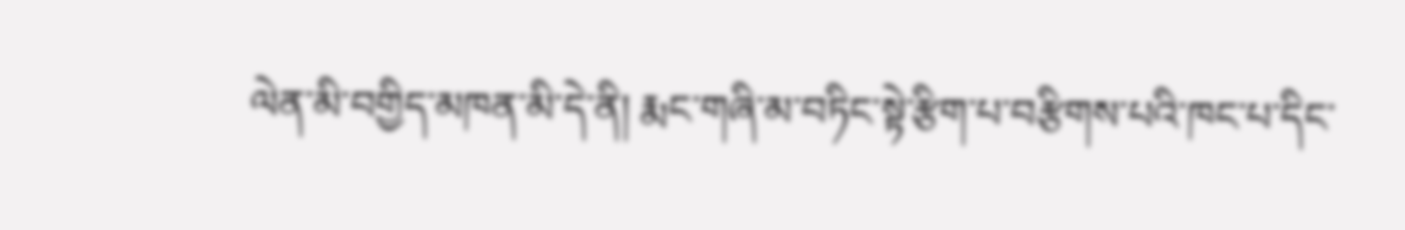ལེན་མི་བགྱིད་མཁན་མི་དེ་ནི། རྨང་གཞི་མ་བཏིང་སྟེ་རྩིག་པ་བརྩིགས་པའི་ཁང་པ་དིང་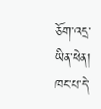ཅོག་འདྲ་ཡིན་ཕེན། ཁང་པ་དེ་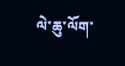ལེ་ཆུ་ལོག་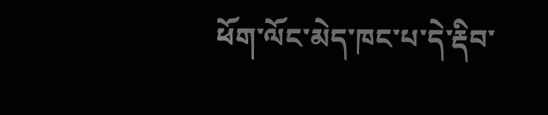ཕོག་ལོང་མེད་ཁང་པ་དེ་རྡིབ་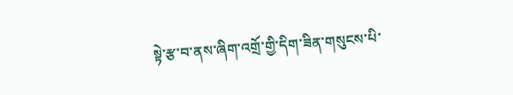སྟེ་རྩ་བ་ནས་ཞིག་འགྲོ་གྱི་དིག་ཟིན་གསུངས་པི་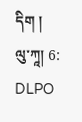དིག །
ལུ་ཀཱ། 6: DLPO